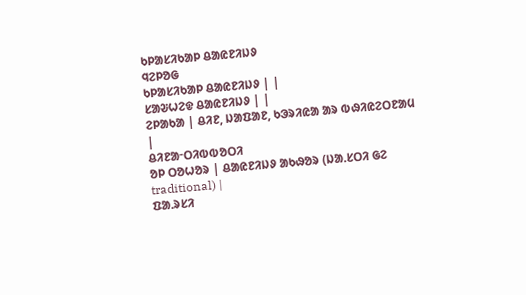ᱠᱞᱟᱥᱤᱠᱟᱞ ᱪᱟᱭᱱᱤᱡᱽ
ᱧᱮᱞᱚᱜ
ᱠᱞᱟᱥᱤᱠᱟᱞ ᱪᱟᱭᱱᱤᱡᱽ | |
ᱥᱟᱶᱦᱮᱫ ᱪᱟᱭᱱᱤᱡᱽ | |
ᱮᱞᱟᱠᱟ | ᱪᱤᱱ, ᱡᱟᱯᱟᱱ, ᱠᱳᱨᱤᱭᱟ ᱟᱨ ᱵᱷᱤᱭᱮᱛᱱᱟᱢ |
ᱪᱤᱱᱟᱼᱛᱤᱵᱵᱚᱛᱤ
ᱚᱞ ᱛᱚᱦᱚᱨ | ᱪᱟᱭᱱᱤᱡᱽ ᱟᱠᱷᱚᱨ (ᱡᱟᱹᱥᱛᱤ ᱜᱮ traditional) |
ᱯᱟᱹᱨᱥᱤ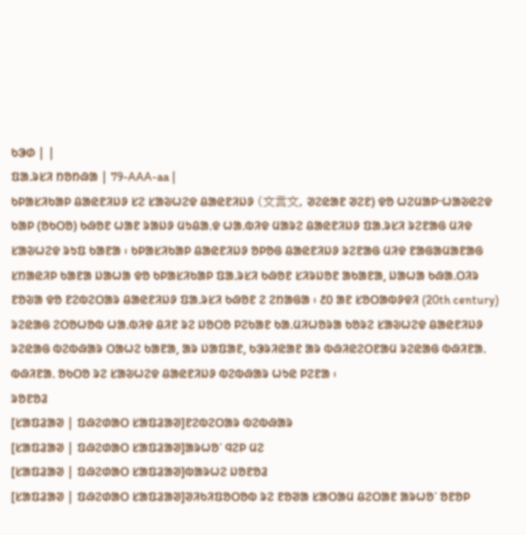ᱠᱳᱰ | |
ᱯᱟᱹᱨᱥᱤ ᱴᱚᱴᱷᱟ | 79-AAA-aa |
ᱠᱞᱟᱥᱤᱠᱟᱞ ᱪᱟᱭᱱᱤᱡᱽ ᱥᱮ ᱥᱟᱶᱦᱮᱫ ᱪᱟᱭᱱᱤᱡᱽ (文言文, ᱣᱮᱭᱟᱱ ᱣᱮᱱ) ᱫᱚ ᱦᱮᱢᱟᱞᱼᱦᱟᱶᱭᱮᱫ ᱠᱟᱞ (ᱚᱠᱛᱚ) ᱠᱷᱚᱱ ᱦᱟᱱ ᱨᱟᱡᱽ ᱢᱩᱪᱟᱹᱫ ᱦᱟᱹᱵᱤᱫ ᱢᱟᱨᱮ ᱪᱟᱭᱱᱤᱡᱽ ᱯᱟᱹᱨᱥᱤ ᱨᱮᱱᱟᱜ ᱢᱤᱫ ᱥᱟᱶᱦᱮᱫ ᱨᱩᱯ ᱠᱟᱱᱟ ᱾ ᱠᱞᱟᱥᱤᱠᱟᱞ ᱪᱟᱭᱱᱤᱡᱽ ᱚᱞᱚᱜ ᱪᱟᱭᱱᱤᱡᱽ ᱨᱮᱱᱟᱜ ᱢᱤᱫ ᱱᱟᱜᱟᱢᱟᱱᱟᱜ ᱥᱴᱟᱭᱤᱞ ᱠᱟᱱᱟ ᱡᱟᱦᱟ ᱫᱚ ᱠᱞᱟᱥᱤᱠᱟᱞ ᱯᱟᱹᱨᱥᱤ ᱠᱷᱚᱱ ᱥᱤᱨᱡᱚᱱ ᱟᱠᱟᱱᱟ, ᱡᱟᱦᱟ ᱠᱷᱟᱹᱛᱤᱨ ᱱᱚᱶᱟ ᱫᱚ ᱱᱮᱵᱮᱛᱟᱨ ᱪᱟᱭᱱᱤᱡᱽ ᱯᱟᱹᱨᱥᱤ ᱠᱷᱚᱱ ᱮ ᱮᱴᱟᱜᱟ ᱾ ᱒᱐ ᱟᱱ ᱥᱚᱛᱟᱵᱽᱫᱤ (20th century) ᱨᱮᱭᱟᱜ ᱮᱛᱚᱦᱚᱵ ᱦᱟᱹᱵᱤᱫ ᱪᱤᱱ ᱨᱮ ᱡᱚᱛᱚ ᱞᱮᱠᱟᱱ ᱠᱟᱹᱢᱤᱦᱚᱨᱟ ᱠᱚᱨᱮ ᱥᱟᱶᱦᱮᱫ ᱪᱟᱭᱱᱤᱡᱽ ᱨᱮᱭᱟᱜ ᱵᱮᱵᱷᱟᱨ ᱛᱟᱦᱮ ᱠᱟᱱᱟ, ᱟᱨ ᱡᱟᱯᱟᱱ, ᱠᱳᱨᱤᱭᱟᱱ ᱟᱨ ᱵᱷᱤᱭᱮᱛᱱᱟᱢ ᱨᱮᱭᱟᱜ ᱵᱷᱤᱱᱟᱹ ᱵᱷᱤᱱᱟᱹ ᱚᱠᱛᱚ ᱨᱮ ᱥᱟᱶᱦᱮᱫ ᱪᱟᱭᱱᱤᱡᱽ ᱵᱮᱵᱷᱟᱨ ᱦᱩᱭ ᱞᱮᱱᱟ ᱾
ᱨᱚᱱᱚᱲ
[ᱥᱟᱯᱲᱟᱣ | ᱯᱷᱮᱰᱟᱛ ᱥᱟᱯᱲᱟᱣ]ᱱᱮᱵᱮᱛᱟᱨ ᱵᱮᱵᱷᱟᱨ
[ᱥᱟᱯᱲᱟᱣ | ᱯᱷᱮᱰᱟᱛ ᱥᱟᱯᱲᱟᱣ]ᱟᱨᱦᱚᱸ ᱧᱮᱞ ᱢᱮ
[ᱥᱟᱯᱲᱟᱣ | ᱯᱷᱮᱰᱟᱛ ᱥᱟᱯᱲᱟᱣ]ᱵᱟᱨᱦᱮ ᱡᱚᱱᱚᱲ
[ᱥᱟᱯᱲᱟᱣ | ᱯᱷᱮᱰᱟᱛ ᱥᱟᱯᱲᱟᱣ]ᱣᱤᱠᱤᱯᱚᱛᱚᱵ ᱨᱮ ᱱᱚᱣᱟ ᱥᱟᱛᱟᱢ ᱪᱮᱛᱟᱱ ᱟᱨᱦᱚᱸ ᱚᱱᱚᱞ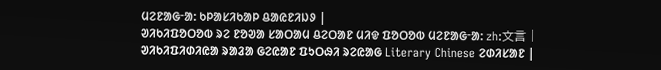ᱢᱮᱱᱟᱜᱼᱟ: ᱠᱞᱟᱥᱤᱠᱟᱞ ᱪᱟᱭᱱᱤᱡᱽ |
ᱣᱤᱠᱤᱯᱚᱛᱚᱵ ᱨᱮ ᱱᱚᱣᱟ ᱥᱟᱛᱟᱢ ᱪᱮᱛᱟᱱ ᱢᱤᱫ ᱯᱚᱛᱚᱵ ᱢᱮᱱᱟᱜᱼᱟ: zh:文言 |
ᱣᱤᱠᱤᱯᱤᱰᱤᱭᱟ ᱨᱟᱲᱟ ᱜᱮᱭᱟᱱ ᱯᱩᱛᱷᱤ ᱨᱮᱭᱟᱜ Literary Chinese ᱮᱰᱤᱥᱟᱱ |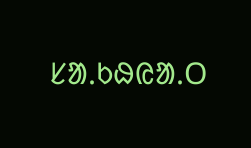ᱥᱟᱹᱠᱷᱭᱟᱹᱛ